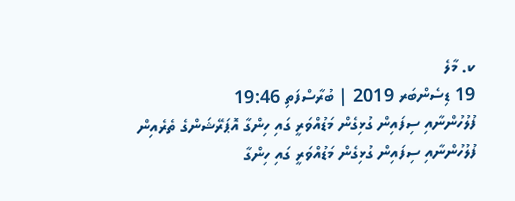ކ. މާލެ
19 ޑިސެންބަރ 2019 | ބުރާސްފަތި 19:46
ފުލުހުންނާއި ސިފައިން ގުޅިގެން މަޑުއްވަރީ ގައި ހިންގާ އޮޕަރޭޝަންގެ ތެރެއިން
ފުލުހުންނާއި ސިފައިން ގުޅިގެން މަޑުއްވަރީ ގައި ހިންގާ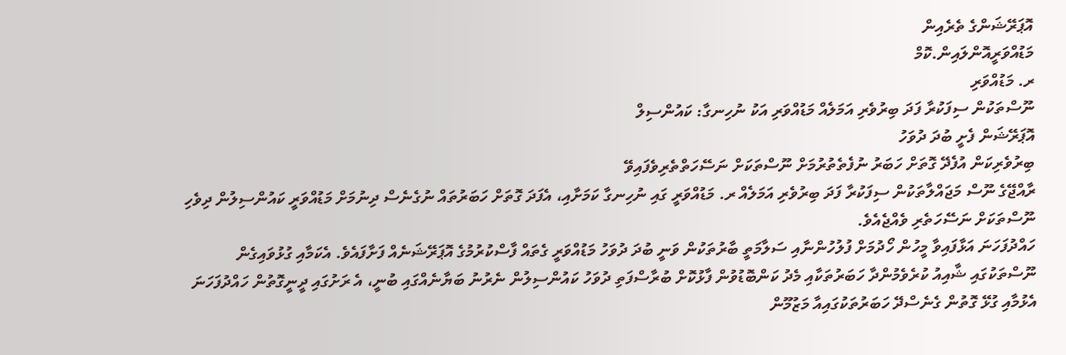އޮޕަރޭޝަންގެ ތެރެއިން
މަޑުއްވަރީއޮންލައިން.ކޮމް
ރ. މަޑުއްވަރި
ނޫސްތަކުން ސިފަކުރާ ފަދަ ބިރުވެރި އަމަލެއް މަޑުއްވަރި އަކު ނުހިނގާ: ކައުންސިލް
އޮޕަރޭޝަން ފެށީ ބުދަ ދުވަހު
ބިރުވެރިކަން އުފެދޭ ގޮތަށް ހަބަރު ނުފެތެތުރުމަށް ނޫސްތަކަށް ނަސޭހަތްތެރިވެފައިވޭ
ރާއްޖޭގެ ނޫސް މަޖައްލާތަކުން ސިފަކުރާ ފަދަ ބިރުވެރި އަމަލެއް ރ. މަޑުއްވަރީ ގައި ނުހިނގާ ކަމަށާއި، އެފަދަ ގޮތަށް ހަބަރުތައް ނުގެނެސް ދިނުމަށް މަޑުއްވަރީ ކައުންސިލުން ދިވެހި ނޫސްތަކަށް ނަސޭހަތެރި ވެއްޖެއެވެ.
ހައްދުފަހަނަ އަޅާފައިވާ މީހުން ހޯދުމަށް ފުލުހުންނާއި ސަލާމަތީ ބާރުތަކުން ވަނީ ބުދަ ދުވަހު މަޑުއްވަރީ ގެތައް ފާސްކުރުމުގެ އޮޕަރޭޝަނެއް ފަށާފައެވެ. އެކަމާއި ގުޅުވައިގެން ނޫސްތަކުގައި ޝާއިއު ކުރެވެމުންދާ ހަބަރުތަކާއި މެދު ކަންބޮޑުވުން ފާޅުކޮށް ބުރާސްފަތި ދުވަހު ކައުންސިލުން ނެރުނު ބަޔާނެއްގައި ބުނީ، އެ ރަށުގައި ދީނީގޮތުން ހައްދުފަހަނަ އެޅުމާއި ގުޅޭ ގޮތުން ގެނެސްދޭ ހަބަރުތަކުގައިއާ މަޒުމޫން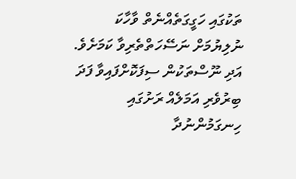ތަކުގައި ހަގީގަތެއްނެތް ވާހާކަ ނުލިޔުމަށް ނަސޭހަތްތެރިވާ ކަމަށެވެ. އަދި ނޫސްތަކުން ސިފަކޮށްފައިވާ ފަދަ ބިރުވެރި އަމަލެއް ރަށުގައި ހިނގަމުންނުދާ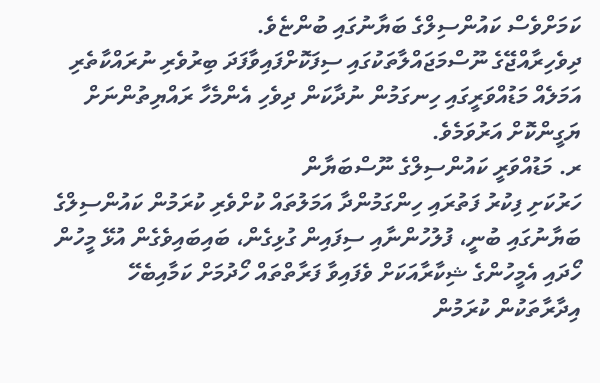ކަމަށްވެސް ކައުންސިލްގެ ބަޔާނުގައި ބުންޏެވެ.
ދިވެހިރާއްޖޭގެ ނޫސްމަޖައްލާތަކުގައި ސިފަކޮށްފައިވާފަދަ ބިރުވެރި ނުރައްކާތެރި އަމަލެއް މަޑުއްވަރީގައި ހިނގަމުން ނުދާކަން ދިވެހި އެންމެހާ ރައްޔިތުންނަށް ޔަގީންކޮށް އަރުވަމެވެ.
ރ. މަޑުއްވަރީ ކައުންސިލްގެ ނޫސްބަޔާން
ހަރުކަށި ފިކުރު ފަތުރައި ހިންގަމުންދާ އަމަލުތައް ކުށްވެރި ކުރަމުން ކައުންސިލްގެ ބަޔާނުގައި ބުނީ، ފުލުހުންނާއި ސިފައިން ގުޅިގެން، ބައިބައިވެގެން އުޅޭ މީހުން ހޯދައި އެމީހުންގެ ޝިކާރާއަކަށް ވެފައިވާ ފަރާތްތައް ހޯދުމަށް ކަމާއިބެހޭ އިދާރާތަކުން ކުރަމުން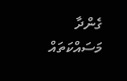ގެންދާ މަސައްކަތައް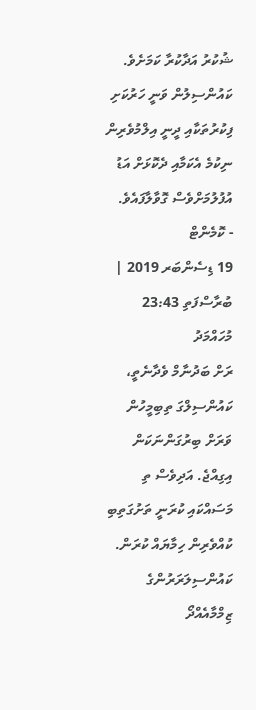ޝުކުރު އަދާކުރާ ކަމަށެވެ. ކައުންސިލުން ވަނީ ހަރުކަށި ފިކުރުތަކާއި ދީނީ އިލްމުވެރިން ނިކުމެ އެކަމާއި ދެކޮޅަށް އަޑު އުފުލުމަށްވެސް ގޮވާލާފައެވެ.
- ކޮމެންޓް
19 ޑިސެންބަރ 2019 | ބުރާސްފަތި 23:43
މުހައްމަދު
ރަށް ބަދުނާމް ވެދާނެތީ، ކައުންސިލްގަ ތިބިމީހުން ވަރަށް ބިރުގަންނަކަން އިގިއްޖެ. އަދިވެސް ތި މަސައްކައި ކުރަނީ ތަށުގަތިބި ކުއްވެރިން ހިމާޔައް ކުރަން. ކައުންސިލަރަރުންގެ ޒިމްމާއެއްދޯ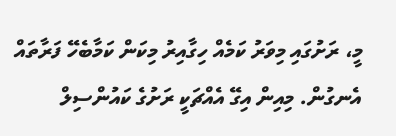މީ، ރަށުގައި މިވަރު ކަމެއް ހިގާއިރު މިކަން ކަމާބެހޭ ފަރާތައް އެނގުން. މިއިން އިގޭ އެއްޗަކީ ރަށުގެ ކައުންސިލް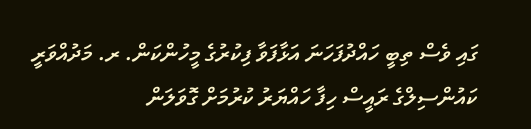ގައި ވެސް ތިބީ ހައްދުފަހަނަ އަޅާފަވާ ފިކުރުގެ މީހުންކަން. ރ. މަދުއްވަރީ ކައުންސިލްގެ ރައީސް ހިފާ ހައްޔަރު ކުރުމަށް ގޮވަލަން